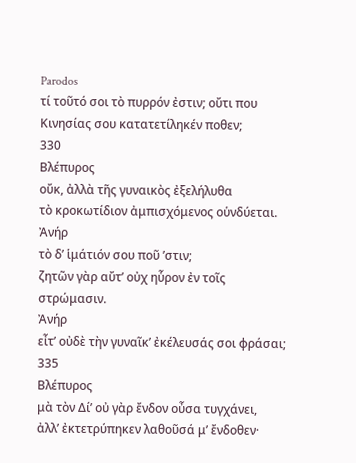Parodos
τί τοῦτό σοι τὸ πυρρόν ἐστιν; οὔτι που
Κινησίας σου κατατετίληκέν ποθεν;
330
Βλέπυρος
οὔκ, ἀλλὰ τῆς γυναικὸς ἐξελήλυθα
τὸ κροκωτίδιον ἀμπισχόμενος οὑνδύεται.
Ἀνήρ
τὸ δʼ ἱμάτιόν σου ποῦ ʼστιν;
ζητῶν γὰρ αὔτʼ οὐχ ηὗρον ἐν τοῖς στρώμασιν.
Ἀνήρ
εἶτʼ οὐδὲ τὴν γυναῖκʼ ἐκέλευσάς σοι φράσαι;
335
Βλέπυρος
μὰ τὸν Δίʼ οὐ γὰρ ἔνδον οὖσα τυγχάνει,
ἀλλʼ ἐκτετρύπηκεν λαθοῦσά μʼ ἔνδοθεν·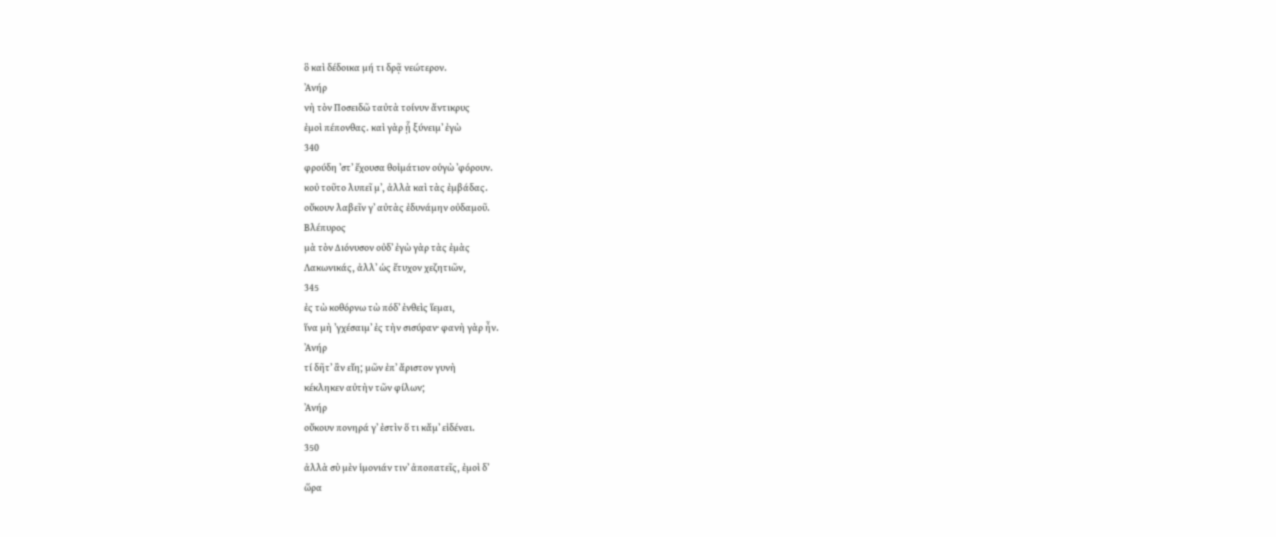ὃ καὶ δέδοικα μή τι δρᾷ νεώτερον.
Ἀνήρ
νὴ τὸν Ποσειδῶ ταὐτὰ τοίνυν ἄντικρυς
ἐμοὶ πέπονθας. καὶ γὰρ ᾗ ξύνειμʼ ἐγὼ
340
φρούδη ʼστʼ ἔχουσα θοἰμάτιον οὑγὼ ʼφόρουν.
κοὐ τοῦτο λυπεῖ μʼ, ἀλλὰ καὶ τὰς ἐμβάδας.
οὔκουν λαβεῖν γʼ αὐτὰς ἐδυνάμην οὐδαμοῦ.
Βλέπυρος
μὰ τὸν Διόνυσον οὐδʼ ἐγὼ γὰρ τὰς ἐμὰς
Λακωνικάς, ἀλλʼ ὡς ἔτυχον χεζητιῶν,
345
ἐς τὼ κοθόρνω τὼ πόδʼ ἐνθεὶς ἵεμαι,
ἵνα μὴ ʼγχέσαιμʼ ἐς τὴν σισύραν· φανὴ γὰρ ἦν.
Ἀνήρ
τί δῆτʼ ἂν εἴη; μῶν ἐπʼ ἄριστον γυνὴ
κέκληκεν αὐτὴν τῶν φίλων;
Ἀνήρ
οὔκουν πονηρά γʼ ἐστὶν ὅ τι κἄμʼ εἰδέναι.
350
ἀλλὰ σὺ μὲν ἱμονιάν τινʼ ἀποπατεῖς, ἐμοὶ δʼ
ὥρα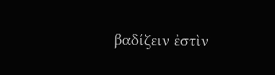βαδίζειν ἐστὶν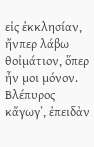εἰς ἐκκλησίαν,
ἤνπερ λάβω θοἰμάτιον, ὅπερ ἦν μοι μόνον.
Βλέπυρος
κἄγωγʼ, ἐπειδὰν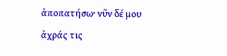ἀποπατήσω· νῦν δέ μου
ἀχράς τις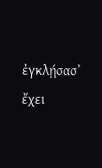ἐγκλῄσασʼ ἔχει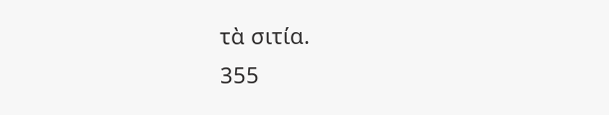τὰ σιτία.
355